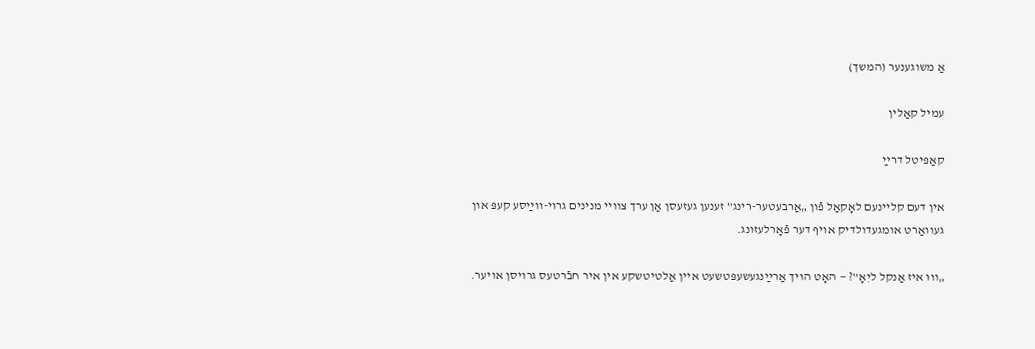אַ משוגענער (המשך)

עמיל קאַלין

קאַפּיטל דרײַ

אין דעם קליינעם לאָקאַל פֿון „אַרבעטער-רינג‟ זענען געזעסן אַן ערך צוויי מנינים גרוי-ווײַסע קעפּ און געוואַרט אומגעדולדיק אויף דער פֿאָרלעזונג.

„וווּ איז אַנקל ליִאָ‟? — האָט הויך אַרײַנגעשעפּטשעט איין אַלטיטשקע אין איר חבֿרטעס גרויסן אויער.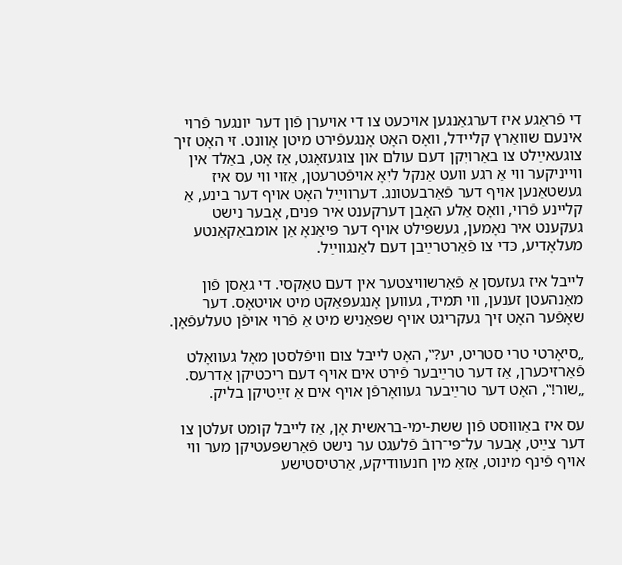די פֿראַגע איז דערגאַנגען אויכעט צו די אויערן פֿון דער יונגער פֿרוי אינעם שוואַרץ קליידל, וואָס האָט אָנגעפֿירט מיטן אָוונט. זי האָט זיך צוגעאײַלט צו באַרויִקן דעם עולם און צוגעזאָגט, אַז אָט, באַלד אין ווייניקער ווי אַ רגע וועט אַנקל ליִאָ אויפֿטרעטן, אַזוי ווי עס איז געשטאַנען אויף דער פֿאַרבעטונג. דערווײַל האָט אויף דער בינע, אַ קליינע פֿרוי, וואָס אַלע האָבן דערקענט איר פּנים, אָבער נישט געקענט איר נאָמען, געשפּילט אויף דער פּיאַנאָ אַן אומבאַקאַנטע מעלאָדיע, כּדי צו פֿאַרטרײַבן דעם לאַנגווײַל.

לייבל איז געזעסן אַ פֿאַרשוויצטער אין דעם טאַקסי. די גאַסן פֿון מאַנהעטן זענען, ווי תּמיד, געווען אָנגעפּאַקט מיט אויטאָס. דער שאָפֿער האָט זיך געקריגט אויף שפּאַניש מיט אַ פֿרוי אויפֿן טעלעפֿאָן.

„סיאָרטי טרי סטריט, יע?‟, האָט לייבל צום וויפֿלסטן מאָל געוואָלט פֿאַרזיכערן, אַז דער טרײַבער פֿירט אים אויף דעם ריכטיקן אַדרעס.
„שור!‟, האָט דער טרײַבער געוואָרפֿן אויף אים אַ זײַטיקן בליק.

עס איז באַוווּסט פֿון ששת-ימי-בראשית אָן, אַז לייבל קומט זעלטן צו דער צײַט, אָבער על־פּי־רובֿ פֿלעגט ער נישט פֿאַרשפּעטיקן מער ווי אויף פֿינף מינוט, אַזאַ מין חנעוודיקע, אַרטיסטישע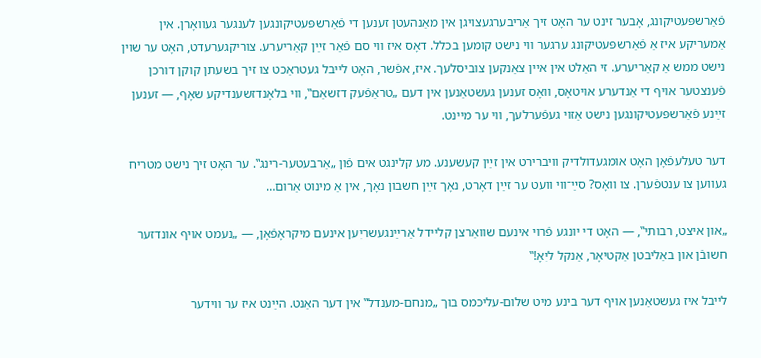פֿאַרשפּעטיקונג, אָבער זינט ער האָט זיך אַריבערגעצויגן אין מאַנהעטן זענען די פֿאַרשפּעטיקונגען לענגער געוואָרן. אין אַמעריקע איז אַ פֿאַרשפּעטיקונג ערגער ווי נישט קומען בכלל. דאָס איז ווי סם פֿאַר זײַן קאַריערע. צוריקגערעדט, האָט ער שוין נישט ממש אַ קאַריערע. זי האַלט אין איין צאַנקען צוביסלעך. איז, אפֿשר, האָט לייבל געטראַכט צו זיך בשעתן קוקן דורכן פֿענצטער אויף די אַנדערע אויטאָס, וואָס זענען געשטאַנען אין דעם „טראַפֿעק דזשאַם‟, ווי בלאָנדזשענדיקע שאָף, — זענען זײַנע פֿאַרשפּעטיקונגען נישט אַזוי געפֿערלעך, ווי ער מיינט.

דער טעלעפֿאָן האָט אומגעדולדיק וויברירט אין זײַן קעשענע. מע קלינגט אים פֿון „אַרבעטער-רינג‟. ער האָט זיך נישט מטריח געווען צו ענטפֿערן. צו וואָס? סײַ־ווי וועט ער זײַן דאָרט, נאָך זײַן חשבון נאָך, אין אַ מינוט אַרום…

„און איצט, רבותי‟, — האָט די יונגע פֿרוי אינעם שוואַרצן קליידל אַרײַנגעשריִען אינעם מיקראָפֿאָן, — „נעמט אויף אונדזער חשובֿן און באַליבטן אַקטיאָר, אַנקל ליִאָ!‟

לייבל איז געשטאַנען אויף דער בינע מיט שלום-עליכמס בוך „מנחם-מענדל‟ אין דער האַנט. הײַנט איז ער ווידער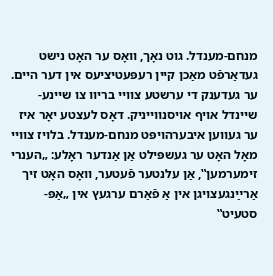מנחם-מענדל. גוט נאָך, וואָס ער האָט נישט געדאַרפֿט מאַכן קיין רעפּעטיציעס אין דער היים. ער געדענק די ערשטע צוויי בריוו צו שיינע-שיינדל אויף אויסנווייניק. דאָס לעצטע יאָר איז ער געווען איבערהויפּט מנחם-מענדל. בלויז צוויי מאָל האָט ער געשפּילט אַן אַנדער ראָלע: „הענרי זימערמען‟, אַן עלנטער פֿעטער, וואָס האָט זיך אַרײַנגעצויגן אין אַ פֿאַרם ערגעץ אין „אַפּ-סטעיט‟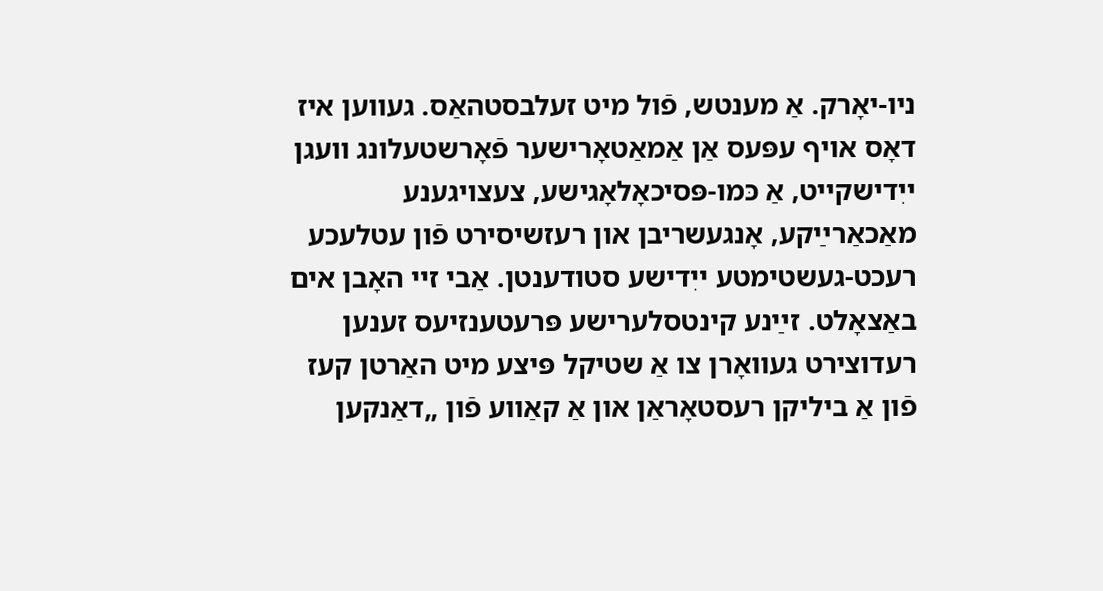ניו-יאָרק. אַ מענטש, פֿול מיט זעלבסטהאַס. געווען איז דאָס אויף עפּעס אַן אַמאַטאָרישער פֿאָרשטעלונג וועגן ייִדישקייט, אַ כּמו-פּסיכאָלאָגישע, צעצויגענע מאַכאַרײַקע, אָנגעשריבן און רעזשיסירט פֿון עטלעכע רעכט-געשטימטע ייִדישע סטודענטן. אַבי זיי האָבן אים באַצאָלט. זײַנע קינטסלערישע פּרעטענזיעס זענען רעדוצירט געוואָרן צו אַ שטיקל פּיצע מיט האַרטן קעז פֿון אַ ביליקן רעסטאָראַן און אַ קאַווע פֿון „דאַנקען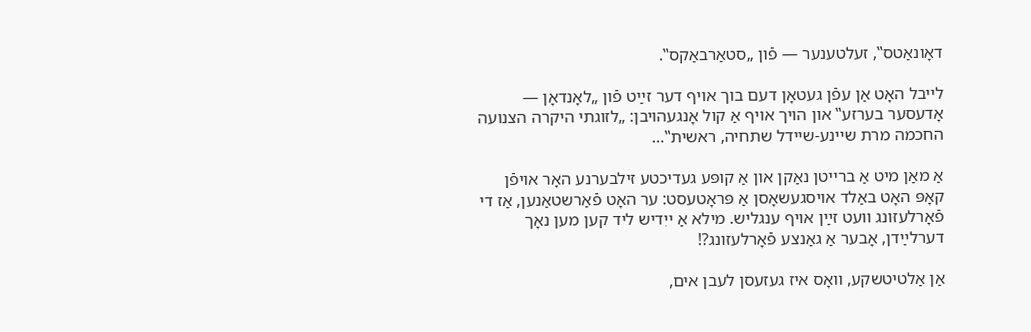דאָונאַטס‟, זעלטענער — פֿון „סטאַרבאַקס‟.

לייבל האָט אַן עפֿן געטאָן דעם בוך אויף דער זײַט פֿון „לאָנדאָן — אָדעסער בערזע‟ און הויך אויף אַ קול אָנגעהויבן: „לזוגתי היקרה הצנועה החכמה מרת שיינע-שיידל שתחיה, ראשית‟…

אַ מאַן מיט אַ ברייטן נאַקן און אַ קופּע געדיכטע זילבערנע האָר אויפֿן קאָפּ האָט באַלד אויסגעשאָסן אַ פּראָטעסט: ער האָט פֿאַרשטאַנען, אַז די פֿאָרלעזונג וועט זײַן אויף ענגליש. מילא אַ ייִדיש ליד קען מען נאָך דערלײַדן, אָבער אַ גאַנצע פֿאָרלעזונג?!

אַן אַלטיטשקע, וואָס איז געזעסן לעבן אים,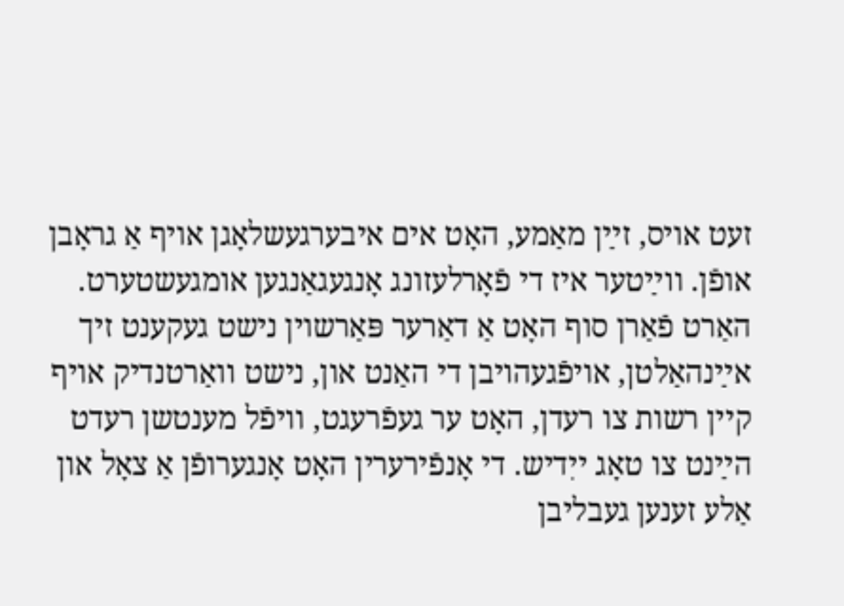זעט אויס, זײַן מאַמע, האָט אים איבערגעשלאָגן אויף אַ גראָבן אופֿן. ווײַטער איז די פֿאָרלעזונג אָנגעגאַנגען אומגעשטערט. האַרט פֿאַרן סוף האָט אַ דאַרער פּאַרשוין נישט געקענט זיך אײַנהאַלטן, אויפֿגעהויבן די האַנט און, נישט וואַרטנדיק אויף קיין רשות צו רעדן, האָט ער געפֿרעגט, וויפֿל מענטשן רעדט הײַנט צו טאָג ייִדיש. די אָנפֿירערין האָט אָנגערופֿן אַ צאָל און אַלע זענען געבליבן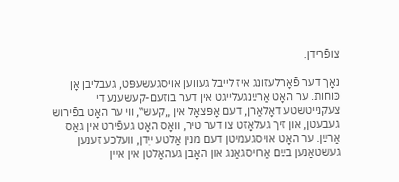צופֿרידן.

נאָך דער פֿאָרלעזונג איז לייבל געווען אויסגעשעפּט, געבליבן אָן כּוחות. ער האָט אַרײַנגעלייגט אין דער בוזעם-קעשענע די צעקנייטשטע דאָלאַרן, דעם אָפּצאָל אין „קעש‟, ווי ער האָט בפֿירוש געבעטן, און זיך געלאָזט צו דער טיר, וואָס האָט געפֿירט אין גאַס אַרײַן. ער האָט אויסגעמיטן דעם מנין אַלטע ייִדן, וועלכע זענען געשטאַנען בײַם אַרויסגאַנג און האָבן געהאַלטן אין איין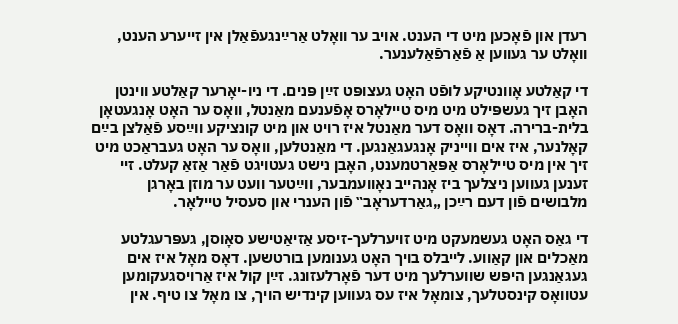רעדן און פֿאָכען מיט די הענט. אויב ער וואָלט אַרײַנגעפֿאַלן אין זייערע הענט, וואָלט ער געווען אַ פֿאַרפֿאַלענער.

די קאַלטע אָוונטיקע לופֿט האָט געצופּט זײַן פּנים. די ניו-יאָרער קאַלטע ווינטן האָבן זיך געשפּילט מיט מיס טיילאָרס אָפֿענעם מאַנטל, וואָס ער האָט אָנגעטאָן בלית-ברירה. דאָס וואָס דער מאַנטל איז רויט און מיט קונציקע ווײַסע פֿאַלצן בײַם קאָלנער, איז אים ווייניק אָנגעגאַנגען. די מאַנטלען, וואָס ער האָט געבראַכט מיט זיך אין מיס טיילאָרס אַפּאַרטמענט, האָבן נישט געטויגט פֿאַר אַזאַ קעלט. זיי זענען געווען ניצלעך ביז אָנהייב נאָוועמבער, ווײַטער וועט ער מוזן באָרגן מלבושים פֿון דעם רײַכן „גאַרדעראָב‟ פֿון הענרי און סעסיל טיילאָר.

די גאַס האָט געשמעקט מיט זויערלעך-זיסע אַזיאַטישע סאָוסן, געפּרעגלטע מאַכלים און קאַווע. לייבלס בויך האָט גענומען בורטשען. דאָס מאָל איז אים געגאַנגען היפּש שווערלעך מיט דער פֿאָרלעזונג. זײַן קול איז אַרויסגעקומען עטוואָס קינסטלעך, צומאָל איז עס געווען קינדיש הויך, צו מאָל צו טיף. אין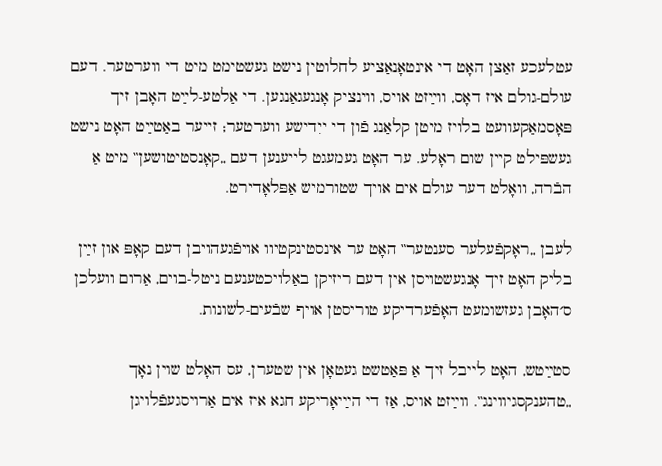עטלעכע זאַצן האָט די אינטאָנאַציע לחלוטין נישט געשטימט מיט די ווערטער. דעם עולם-גולם איז דאָס, ווײַזט אויס, ווינציק אָנגעגאַנגען. די אַלטע-לײַט האָבן זיך פּאָסמאַקעוועט בלויז מיטן קלאַנג פֿון די ייִדישע ווערטער; זייער באַטײַט האָט נישט געשפּילט קיין שום ראָלע. ער האָט געמעגט לייענען דעם „קאָנסטיטושען‟ מיט אַ הבֿרה, וואָלט דער עולם אים אויך שטורמיש אַפּלאָדירט.

לעבן „ראָקפֿעלער סענטער‟ האָט ער אינסטינקטיוו אויפֿגעהויבן דעם קאָפּ און זײַן בליק האָט זיך אָנגעשטויסן אין דעם ריזיקן באַלויכטענעם ניטל-בוים, אַרום וועלכן ס׳האָבן געזשומעט האָפֿערדיקע טוריסטן אויף שבֿעים-לשונות.

סטײַטש, האָט לייבל זיך אַ פּאַטשט געטאָן אין שטערן, עס האָלט שוין נאָך „טהענקסגיווינג‟. ווײַזט אויס, אַז די הײַיאָריקע חגא איז אים אַרויסגעפֿלויגן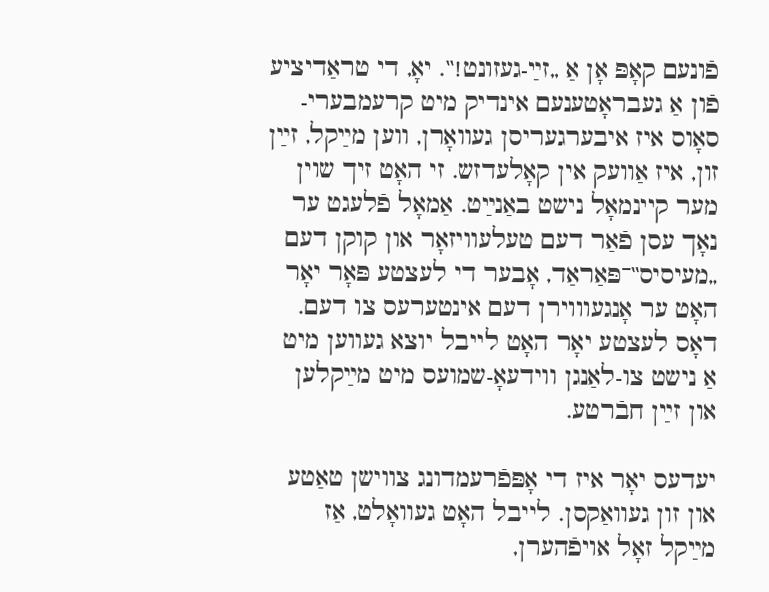פֿונעם קאָפּ אָן אַ „זײַ-געזונט!‟. יאָ, די טראַדיציע פֿון אַ געבראָטענעם אינדיק מיט קרעמבערי-סאָוס איז איבערגעריסן געוואָרן, ווען מײַקל, זײַן זון, איז אַוועק אין קאָלעדזש. זי האָט זיך שוין מער קיינמאָל נישט באַנײַט. אַמאָל פֿלעגט ער נאָך עסן פֿאַר דעם טעלעוויזאָר און קוקן דעם „מעיסיס‟־פּאַראַד, אָבער די לעצטע פּאָר יאָר האָט ער אָנגעוווירן דעם אינטערעס צו דעם. דאָס לעצטע יאָר האָט לייבל יוצא געווען מיט אַ נישט צו-לאַנגן ווידעאָ-שמועס מיט מײַקלען און זײַן חבֿרטע.

יעדעס יאָר איז די אָפּפֿרעמדונג צווישן טאַטע און זון געוואַקסן. לייבל האָט געוואָלט, אַז מײַקל זאָל אויפֿהערן,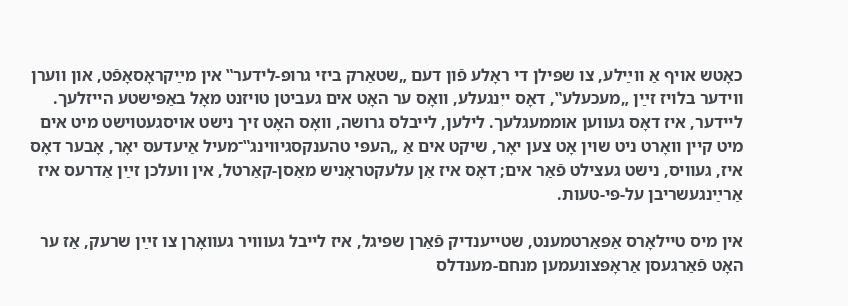כאָטש אויף אַ ווײַלע, צו שפּילן די ראָלע פֿון דעם „שטאַרק ביזי גרופּ-לידער‟ אין מײַקראָסאָפֿט, און ווערן ווידער בלויז זײַן „מעכעלע‟, דאָס ייִנגעלע, וואָס ער האָט אים געביטן טויזנט מאָל באַפּישטע הייזלעך. ליידער, איז דאָס געווען אוממעגלעך. לילען, לייבלס גרושה, וואָס האָט זיך נישט אויסגעטוישט מיט אים מיט קיין וואָרט ניט שוין אָט צען יאָר, שיקט אים אַ „העפּי טהענקסגיווינג‟־מעיל אַיעדעס יאָר, אָבער דאָס איז, געוויס, נישט געצילט פֿאַר אים; דאָס איז אַן עלעקטראָניש מאַסן-קאַרטל, אין וועלכן זײַן אַדרעס איז אַרײַנגעשריבן על-פּי-טעות.

אין מיס טיילאָרס אַפּאַרטמענט, שטייענדיק פֿאַרן שפּיגל, איז לייבל געווויר געוואָרן צו זײַן שרעק, אַז ער האָט פֿאַרגעסן אַראָפּצונעמען מנחם-מענדלס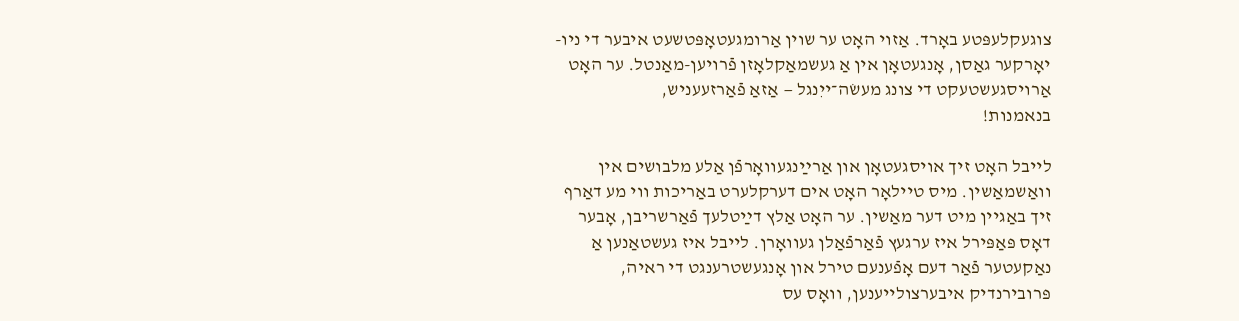צוגעקלעפּטע באָרד. אַזוי האָט ער שוין אַרומגעטאָפּטשעט איבער די ניו-יאָרקער גאַסן, אָנגעטאָן אין אַ געשמאַקלאָזן פֿרויען-מאַנטל. ער האָט אַרויסגעשטעקט די צונג מעשׂה־ייִנגל — אַזאַ פֿאַרזעעניש,
בנאמנות!

לייבל האָט זיך אויסגעטאָן און אַרײַנגעוואָרפֿן אַלע מלבושים אין וואַשמאַשין. מיס טיילאָר האָט אים דערקלערט באַריכות ווי מע דאַרף זיך באַגיין מיט דער מאַשין. ער האָט אַלץ דײַטלעך פֿאַרשריבן, אָבער דאָס פּאַפּירל איז ערגעץ פֿאַרפֿאַלן געוואָרן. לייבל איז געשטאַנען אַ נאַקעטער פֿאַר דעם אָפֿענעם טירל און אָנגעשטרענגט די ראיה, פּרובירנדיק איבערצולייענען, וואָס עס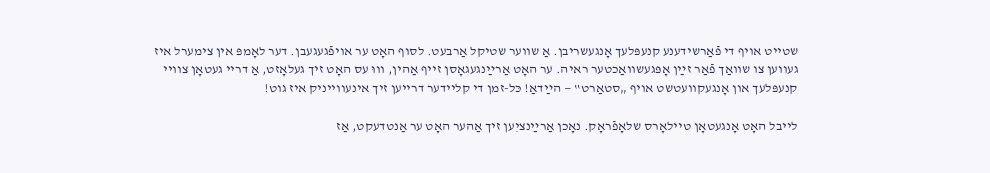שטייט אויף די פֿאַרשידענע קנעפּלעך אָנגעשריבן. אַ שווער שטיקל אַרבעט. לסוף האָט ער אויפֿגעגעבן. דער לאָמפּ אין צימערל איז געווען צו שוואַך פֿאַר זײַן אָפּגעשוואַכטער ראיה. ער האָט אַרײַנגעגאָסן זייף אַהין, וווּ עס האָט זיך געלאָזט, אַ דריי געטאָן צוויי קנעפּלעך און אָנגעקוועטשט אויף „סטאַרט‟ — הײַדאַ! כּל-זמן די קליידער דרייען זיך אינעווייניק איז גוט!

לייבל האָט אָנגעטאָן טיילאָרס שלאָפֿראָק. נאָכן אַרײַנציִען זיך אַהער האָט ער אַנטדעקט, אַז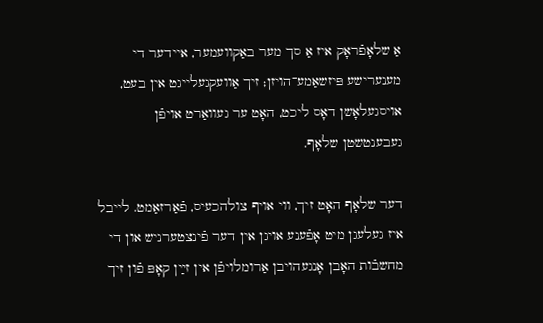אַ שלאָפֿראָק איז אַ סך מער באַקוועמער, איידער די מענערישע פּיזשאַמע־הויזן; זיך אַוועקגעלייגט אין בעט, אויסגעלאָשן דאָס ליכט, האָט ער געוואַרט אויפֿן געבענטשטן שלאָף.

דער שלאָף האָט זיך, ווי אויף צולהכעיס, פֿאַרזאַמט. לייבל איז געלעגן מיט אָפֿענע אויגן אין דער פֿינצטערניש און די מחשבֿות האָבן אָנגעהויבן אַרומלויפֿן אין זײַן קאָפּ פֿון זיך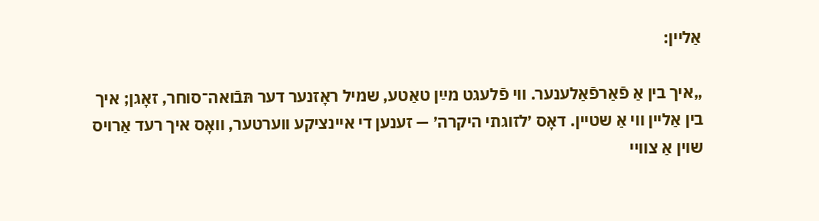אַליין:

„איך בין אַ פֿאַרפֿאַלענער. ווי פֿלעגט מײַן טאַטע, שמיל ראָזנער דער תּבֿואה־סוחר, זאָגן; איך בין אַליין ווי אַ שטיין. דאָס ׳לזוגתי היקרה׳ — זענען די איינציקע ווערטער, וואָס איך רעד אַרויס שוין אַ צוויי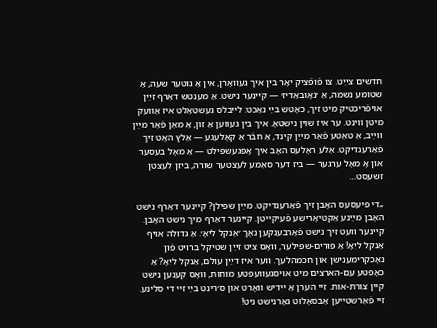חדשים צײַט. צו פֿופֿציק יאָר בין איך געוואָרן, אין אַ גוטער שעה, אַ שטומע נשמה, אַ ׳נאָובאַדיז׳ — קיינער נישט. אַ מענטש דאַרף זײַן אויפֿריכטיק מיט זיך, כאָטש בײַ נאַכט: לייבלס געשטאַלט איז אַוועק מיטן ווינט. ער איז שוין נישטאָ. איך בין געווען אַ זון, אַ מאַן פֿאַר מײַן ווײַב, אַ טאַטע פֿאַר מײַן קינד, אַ חבֿר אַ קאָלעגע — אַלץ האָט זיך פֿאַרענדיקט. אַלע ראָלעס האָב איך אָפּגעשפּילט — אַ מאָל בעסער און אָ מאָל ערגער — ביז דער סאַמע לעצטער שורה, ביזן לעצטן זשעסט…

„די פּיעסעס האָבן זיך פֿאַרענדיקט. מײַן שפּילן? קיינער דאַרף נישט האָבן מײַנע אַקטיאָרישע פֿעיִקייטן. קיינער דאַרף מיך נישט האָבן. קיינער וועט זיך נישט פֿאַרבענקען נאָך ׳אַנקל ליִאָ׳. אַ גדולה אויף אַנקל ליִאָ! אַ פּורים-שפּילער, וואָס ציט זײַן שטיקל ברויט פֿון נאָכקרימענישן און חכמהלעך. ווער איז דײַן עולם, אַנקל ליִאָ? אַ כאָפּטע עם-הארצים מיט אויסגעוועפּטע מוחות, וואָס קענען נישט קיין צורת-אות. זיי הערן אַ ייִדיש וואָרט און ס׳רינט בײַ זיי די סלינע. זיי פֿאַרשטייען אַבסאָלוט גאָרנישט ניט!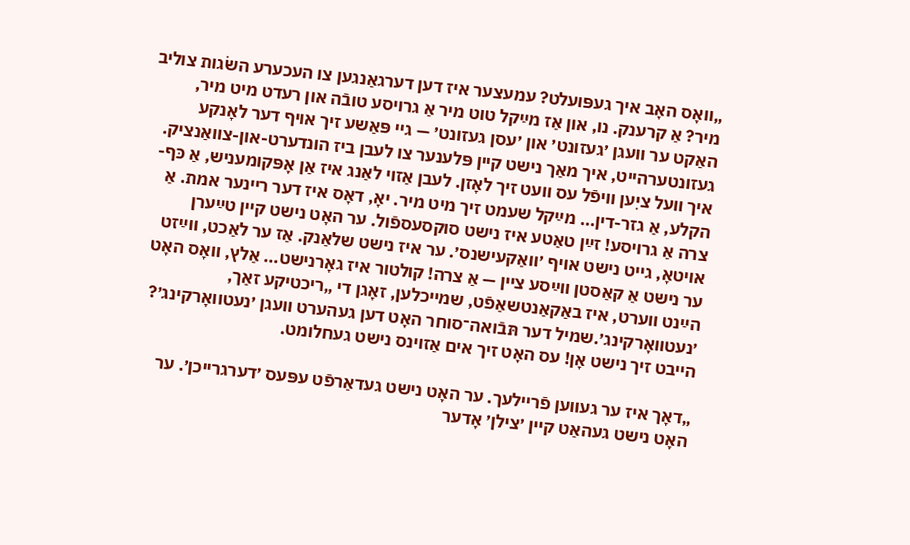„וואָס האָב איך געפּועלט? עמעצער איז דען דערגאַנגען צו העכערע השׂגות צוליב מיר? אַ קרענק. נו, און אַז מײַקל טוט מיר אַ גרויסע טובֿה און רעדט מיט מיר, האַקט ער וועגן ׳געזונט׳ און ׳עסן געזונט׳ — גיי פּאַשע זיך אויף דער לאָנקע געזונטערהייט, איך מאַך נישט קיין פּלענער צו לעבן ביז הונדערט-און-צוואַנציק. איך וועל ציִען וויפֿל עס וועט זיך לאָזן. לעבן אַזוי לאַנג איז אַן אָפּקומעניש, אַ כּף-הקלע, אַ גזר-דין… מײַקל שעמט זיך מיט מיר. יאָ, דאָס איז דער ריינער אמת. אַ צרה אַ גרויסע! זײַן טאַטע איז נישט סוקסעספֿול. ער האָט נישט קיין טײַערן אויטאָ, גייט נישט אויף ׳וואַקעישנס׳. ער איז נישט שלאַנק. אַז ער לאַכט, ווײַזט ער נישט אַ קאַסטן ווײַסע ציין — אַ צרה! קולטור איז גאָרנישט… אַלץ, וואָס האָט הײַנט ווערט, איז באַקאַנטשאַפֿט, שמייכלען, זאָגן די „ריכטיקע זאַך, ׳נעטוואָרקינג׳.שמיל דער תּבֿואה־סוחר האָט דען געהערט וועגן ׳נעטוואָרקינג׳? הייבט זיך נישט אָן! עס האָט זיך אים אַזוינס נישט געחלומט.

„דאָך איז ער געווען פֿריילעך. ער האָט נישט געדאַרפֿט עפּעס ׳דערגרייכן׳. ער האָט נישט געהאַט קיין ׳צילן׳ אָדער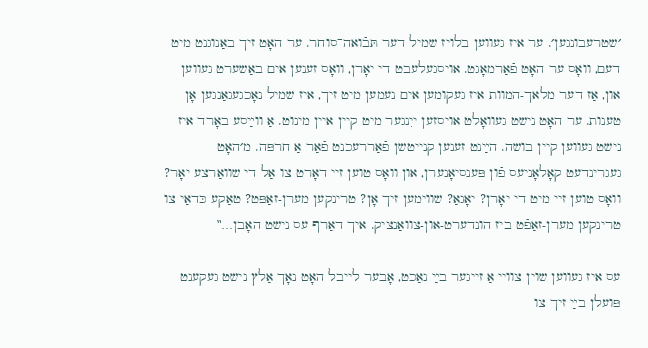׳שטרעבונגען׳. ער איז געווען בלויז שמיל דער תּבֿואה־סוחר. ער האָט זיך באַנוגנט מיט דעם, וואָס ער האָט פֿאַרמאָגט. אויסגעלעבט די יאָרן, וואָס זענען אים באַשערט געווען און, אַז דער מלאך-המוות איז געקומען אים נעמען מיט זיך, איז שמיל נאָכגעגאַנגען אָן טענות. ער האָט נישט געוואָלט אויסזען ייִנגער מיט קיין איין מינוט. אַ ווײַסע באָרד איז נישט געווען קיין בושה. הײַנט זענען קנייטשן פֿאַררעכנט פֿאַר אַ חרפּה. מ׳האָט געגרינדעט קאָלאָניעס פֿון פּענסיאָנערן, און וואָס טוען זיי דאָרט צו אַל די שוואַרצע יאָר? וואָס טוען זיי מיט די יאָרן? יאָגאַ? שווימען זיך אָן? טרינקען מערן-זאַפּט? טאַקע כּדאַי צו טרינקען מערן-זאַפֿט ביז הונדערט-און-צוואַנציק. איך דאַרף עס נישט האָבן…‟

עס איז געווען שוין צוויי אַ זייגער בײַ נאַכט, אָבער לייבל האָט נאָך אַלץ נישט געקענט פּועלן בײַ זיך צו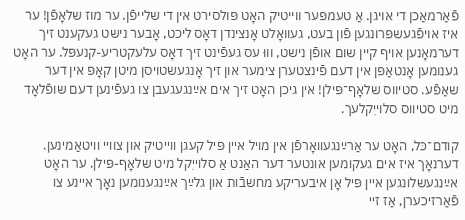פֿאַרמאַכן די אויגן. אַ טעמפּער ווייטיק האָט פּולסירט אין די שלייפֿן. ער מוז שלאָפֿן! ער איז אויפֿגעשפּרונגען פֿון בעט, געוואָלט אָנצינדן דאָס ליכט, אָבער נישט געקענט זיך דערמאָנען אויף קיין שום אופֿן נישט, וווּ עס געפֿינט זיך דאָס עלעקטריע-קנעפּל. ער האָט גענומען אָנטאַפּן אין דעם פֿינצטערן צימער און זיך אָנגעשטויסן מיטן קאָפּ אין דער שאַפֿע. סטיווס שלאָף־פּילן! אין גיכן האָט זיך אים אײַנגעגעבן צו געפֿינען דעם שופֿלאָד מיט סטיווס סלוייִקלעך.

קודם־כּל, האָט ער אַרײַנגעוואָרפֿן אין מויל איין פּיל קעגן ווייטיק און צוויי וויטאַמינען.
דערנאָך איז אים געקומען אונטער דער האַנט אַ סלוייִקל מיט שלאָף-פּילן. ער האָט אײַנגעשלונגען איין פּיל אָן איבעריקע מחשבֿות און גלײַך אײַנגענומען נאָך איינע צו פֿאַרזיכערן, אַז זיי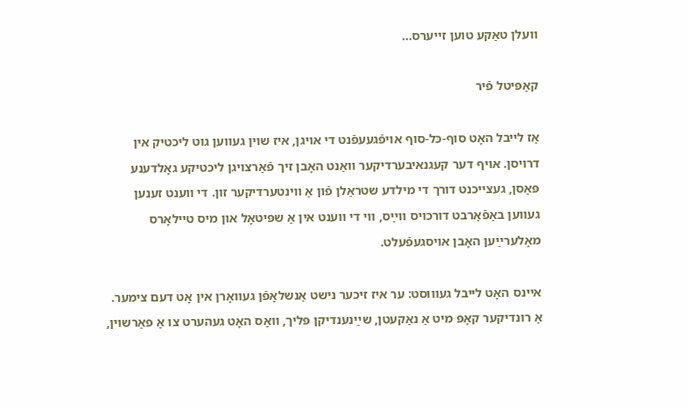וועלן טאַקע טוען זייערס…

קאַפּיטל פֿיר

אַז לייבל האָט סוף-כּל-סוף אויפֿגעעפֿנט די אויגן, איז שוין געווען גוט ליכטיק אין דרויסן. אויף דער קעגנאיבערדיקער וואַנט האָבן זיך פֿאַרצויגן ליכטיקע גאָלדענע פּאַסן, געצייכנט דורך די מילדע שטראַלן פֿון אַ ווינטערדיקער זון. די ווענט זענען געווען באַפֿאַרבט דורכויס ווײַס, ווי די ווענט אין אַ שפּיטאָל און מיס טיילאָרס מאָלערײַען האָבן אויסגעפֿעלט.

איינס האָט לייבל געוווּסט: ער איז זיכער נישט אַנשלאָפֿן געוואָרן אין אָט דעם צימער.
אַ רונדיקער קאָפּ מיט אַ נאַקעטן, שײַנענדיקן פּליך, וואָס האָט געהערט צו אַ פּאַרשוין,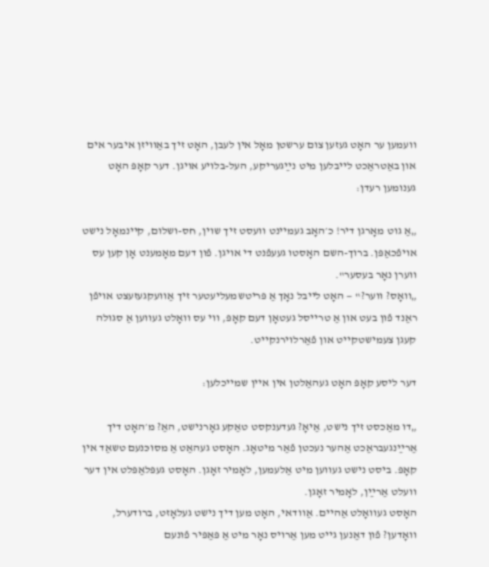וועמען ער האָט געזען צום ערשטן מאָל אין לעבן, האָט זיך באַוויזן איבער אים און באַטראַכט לייבלען מיט נײַגעריקע, העל-בלויע אויגן. דער קאָפּ האָט גענומען רעדן:

„אַ גוט מאָרגן דיר! כ׳האָב געמיינט וועסט זיך שוין, חס-ושלום, קיינמאָל נישט אויפֿכאַפּן. ברוך-השם האָסטו געעפֿנט די אויגן. פֿון דעם מאָמענט אָן קען עס ווערן נאָר בעסער‟.
„וואָס? ווער?‟ — האָט לייבל נאָך אַ פּריטשמעליעטער זיך אַוועקגעזעצט אויפֿן ראַנד פֿון בעט און אַ טרייסל געטאָן דעם קאָפּ, ווי עס וואָלט געווען אַ סגולה קעגן צעמישטקייט און פֿאַרלוירנקייט.

דער ליסע קאָפּ האָט געהאַלטן אין איין שמייכלען:

„דו מאַכסט זיך נישט, אַיאָ? געדענקסט טאַקע גאָרנישט, האַ? מ׳האָט דיך אַרײַנגעבראַכט אַהער נעכטן פֿאַר מיטאָג. האָסט געהאַט אַ מסוכּנעם טשאַד אין קאָפּ. ביסט נישט געווען מיט אַלעמען, לאָמיר זאָגן. האָסט געפּלאַפּלט אין דער וועלט אַרײַן, לאָמיר זאָגן.
האָסט געוואָלט אַהיים. אַוודאי, האָט מען דיך נישט געלאָזט, ברודערל, וואָדען? פֿון דאַנען גייט מען אַרויס נאָר מיט אַ פּאַפּיר פֿונעם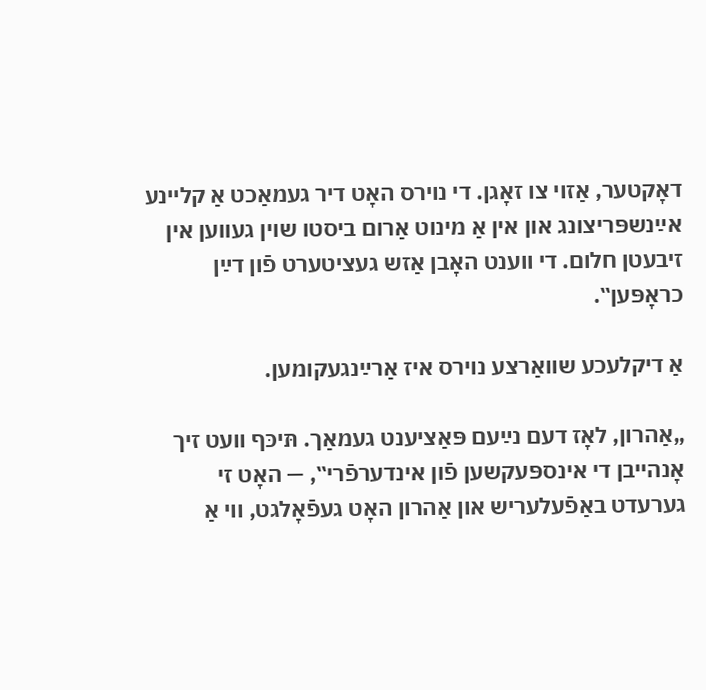דאָקטער, אַזוי צו זאָגן. די נוירס האָט דיר געמאַכט אַ קליינע אײַנשפּריצונג און אין אַ מינוט אַרום ביסטו שוין געווען אין זיבעטן חלום. די ווענט האָבן אַזש געציטערט פֿון דײַן כראָפּען‟.

אַ דיקלעכע שוואַרצע נוירס איז אַרײַנגעקומען.

„אַהרון, לאָז דעם נײַעם פּאַציענט געמאַך. תּיכּף וועט זיך אָנהייבן די אינספּעקשען פֿון אינדערפֿרי‟, — האָט זי גערעדט באַפֿעלעריש און אַהרון האָט געפֿאָלגט, ווי אַ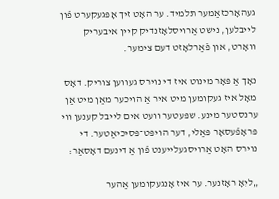געהאָרכזאַמער תּלמיד. ער האָט זיך אָפּגעקערט פֿון לייבלען, נישט אַרויסלאָזנדיק קיין איבעריק וואָרט, און פֿאַרלאָזט דעם צימער.

נאָך אַ פּאָר מינוט איז די נוירס געווען צוריק. דאָס מאָל איז געקומען מיט איר אַ הויכער מאַן מיט אַן ערנסטער מינע. שפּעטער וועט אים לייבל קענען ווי פּראָפֿעסאָר פּאַלי, דער הויפּט־פּסיכיאַטער. די נוירס האָט אַרויסגעלייענט פֿון אַ דינעם דאָסאַר:

„ליִאָ ראָזנער. ער איז אָנגעקומען אַהער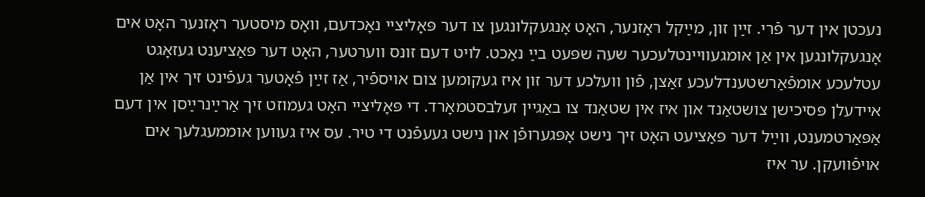נעכטן אין דער פֿרי. זײַן זון, מײַקל ראָזנער, האָט אָנגעקלונגען צו דער פּאָליציי נאָכדעם, וואָס מיסטער ראָזנער האָט אים אָנגעקלונגען אין אַן אומגעוויינטלעכער שעה שפּעט בײַ נאַכט. לויט דעם זונס ווערטער, האָט דער פּאַציענט געזאָגט עטלעכע אומפֿאַרשטענדלעכע זאַצן, פֿון וועלכע דער זון איז געקומען צום אויספֿיר, אַז זײַן פֿאָטער געפֿינט זיך אין אַן איידעלן פּסיכישן צושטאַנד און איז אין שטאַנד צו באַגיין זעלבסטמאָרד. די פּאָליציי האָט געמוזט זיך אַרײַנרײַסן אין דעם אַפּאַרטמענט, ווײַל דער פּאַציעט האָט זיך נישט אָפּגערופֿן און נישט געעפֿנט די טיר. עס איז געווען אוממעגלעך אים אויפֿוועקן. ער איז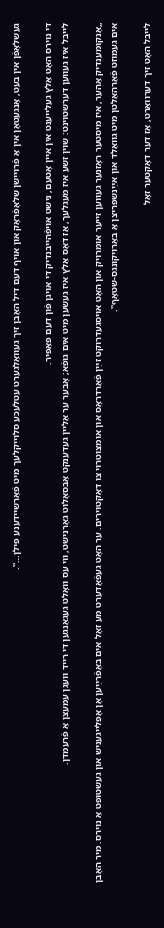געשלאָפֿן אין בעט, אָנגעטאָן אין אַ פֿרוייִשן שלאָפֿראָק און אויף דעם דיל האָבן זיך געוואַלגערט עטלעכע סלוייִקלעך מיט פֿאַרשיידענע פּילן…‟.

די נוירס האָט אַלץ געלייענט אין איין אָטעם, נישט אויפֿהייבנדיק די אויגן פֿון דעם פּאַפּיר.
לייבל איז געווען דערשטוינט: שוין זשע איז מעגלעך, אַז דאָס אַלץ איז געשען מיט אים גופֿא; אָבער ער אַליין געדענקט אַבסאָלוט גאָרנישט, ווי עס וואָלט געגאַנגען די רייד וועגן עמעצן אַ פֿרעמדן.

„אָנקומענדיק אַהער, איז מיסטער ראָזנער געווען זייער אומרויִק און האָט אויסגעדרוקט זײַן פֿאַרדראָס און אומצוטרוי צו דאָקטוירים. ער האָט געפֿאָדערט מע זאָל אים באַפֿרײַען אָן אָפּלייגעניש און געשטופּט אַ נוירס. מיר האָבן אים געמוזט פֿאַרהאַלטן מיט גוואַלד און אײַנשפּריצן אַ באַרויִקונגס-שטאָף‟.

לייבל האָט זיך דערוואַרט, אַז דער דאָקטער זאָל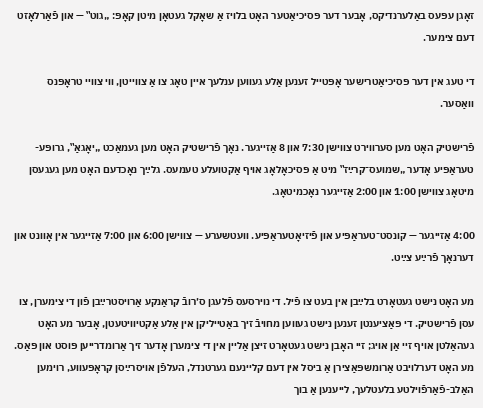זאָגן עפּעס באַלערנדיקס, אָבער דער פּסיכיאַטער האָט בלויז אַ שאָקל געטאָן מיטן קאָפּ: „גוט‟ — און פֿאַרלאָזט דעם צימער.

די טעג אין דער פּסיכיאַטרישער אָפּטייל זענען אַלע געווען ענלעך איין טאָג צו אַ צווייטן, ווי צוויי טראָפּנס וואַסער.

פֿרישטיק האָט מען סערווירט צווישן 7:30 און 8 אַזייגער. נאָך פֿרישטיק האָט מען געמאַכט „יאָגאַ‟, גרופּע-טעראַפּיע אָדער „שמועס־קרײַז‟ מיט אַ פּסיכאָלאָג אויף אַקטועלע טעמעס. גלײַך נאָכדעם האָט מען געגעסן מיטאָג צווישן 1:00 און 2:00 אַזייגער נאָכמיטאָג.

4:00 אַזייגער — קונסט־טעראַפּיע און פֿיזיאָטעראַפּיע. וועטשערע — צווישן 6:00 און 7:00 אַזייגער אין אָוונט און דערנאָך פֿרײַע צײַט.

מע האָט נישט געטאָרט בלײַבן אין בעט צו פֿיל. די נוירסעס פֿלעגן ס׳רובֿ קראַנקע אַרויסטרײַבן פֿון די צימערן, צו עסן פֿרישטיק. די פּאַציענטן זענען נישט געווען מחויבֿ זיך באַטייליקן אין אַלע אַקטיוויטעטן, אָבער מע האָט געהאַלטן אויף זיי אַן אויג; זיי האָבן נישט געטאָרט זיצן אַליין אין די צימערן אָדער זיך אַרומדרייען פּוסט און פּאַס. מע האָט דערלויבט אַרומשפּאַצירן אַ ביסל אין דעם קליינעם גערטנדל, העלפֿן אויסרײַסן קראָפּעווע, רוימען האַלב-פֿאַרפֿוילטע בלעטלעך, לייענען אַ בוך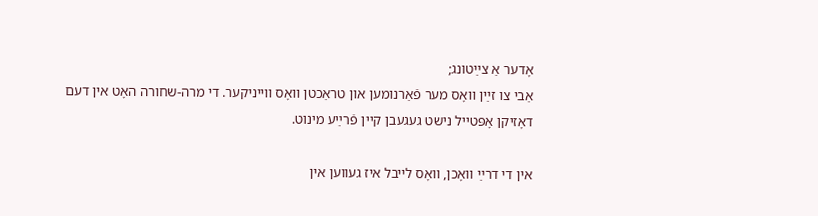אָדער אַ צײַטונג;
אַבי צו זײַן וואָס מער פֿאַרנומען און טראַכטן וואָס ווייניקער. די מרה-שחורה האָט אין דעם דאָזיקן אָפּטייל נישט געגעבן קיין פֿרײַע מינוט.

אין די דרײַ וואָכן, וואָס לייבל איז געווען אין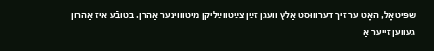שפּיטאָל, האָט ער זיך דערוווּסט אַלץ וועגן זײַן צײַטווײַליקן מיטוווינער אַהרן. בטובֿע איז אַהרון געווען זייער אַ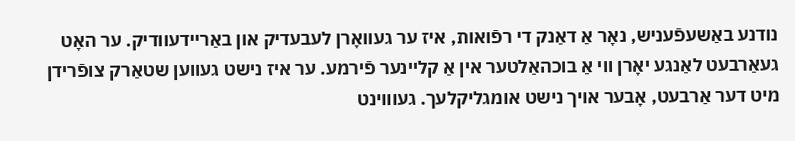נודנע באַשעפֿעניש, נאָר אַ דאַנק די רפֿואות, איז ער געוואָרן לעבעדיק און באַריידעוודיק. ער האָט געאַרבעט לאַנגע יאָרן ווי אַ בוכהאַלטער אין אַ קליינער פֿירמע. ער איז נישט געווען שטאַרק צופֿרידן מיט דער אַרבעט, אָבער אויך נישט אומגליקלעך. געוווינט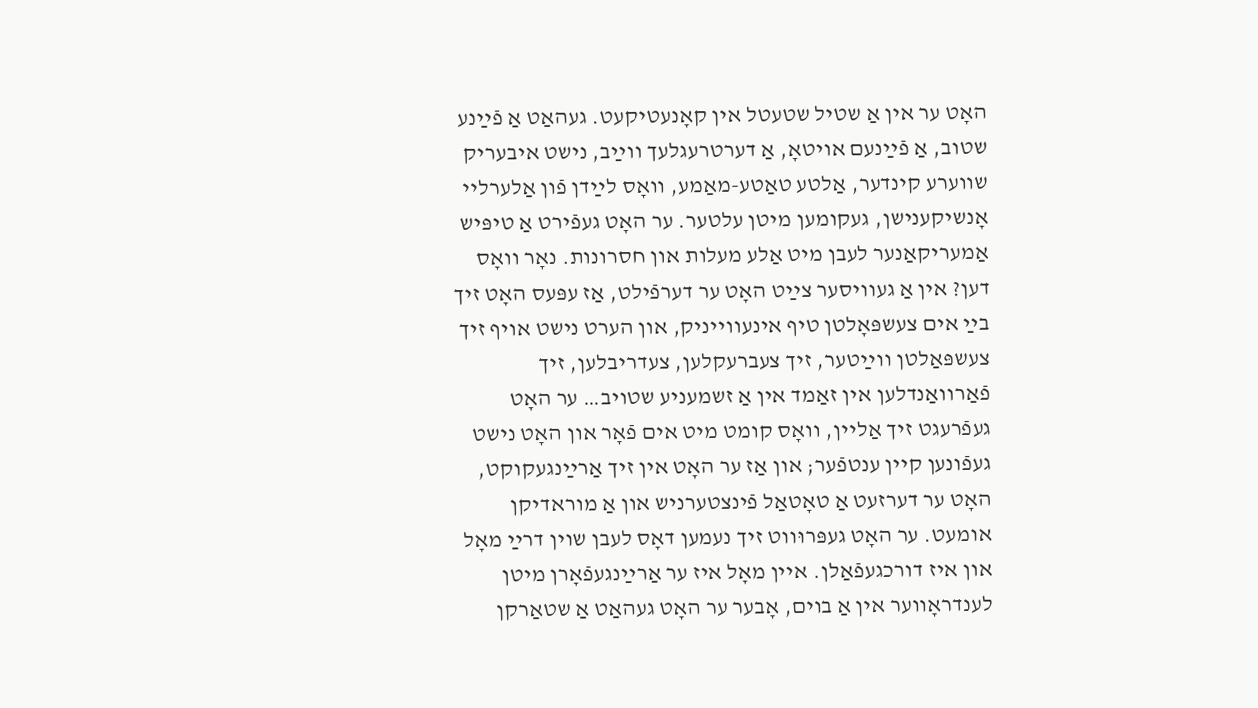האָט ער אין אַ שטיל שטעטל אין קאָנעטיקעט. געהאַט אַ פֿײַנע שטוב, אַ פֿײַנעם אויטאָ, אַ דערטרעגלעך ווײַב, נישט איבעריק שווערע קינדער, אַלטע טאַטע-מאַמע, וואָס לײַדן פֿון אַלערליי אָנשיקענישן, געקומען מיטן עלטער. ער האָט געפֿירט אַ טיפּיש אַמעריקאַנער לעבן מיט אַלע מעלות און חסרונות. נאָר וואָס דען? אין אַ געוויסער צײַט האָט ער דערפֿילט, אַז עפּעס האָט זיך בײַ אים צעשפּאָלטן טיף אינעווייניק, און הערט נישט אויף זיך צעשפּאַלטן ווײַטער, זיך צעברעקלען, צעדריבלען, זיך פֿאַרוואַנדלען אין זאַמד אין אַ זשמעניע שטויב… ער האָט געפֿרעגט זיך אַליין, וואָס קומט מיט אים פֿאָר און האָט נישט געפֿונען קיין ענטפֿער; און אַז ער האָט אין זיך אַרײַנגעקוקט, האָט ער דערזעט אַ טאָטאַל פֿינצטערניש און אַ מוראדיקן אומעט. ער האָט געפּרוּווט זיך נעמען דאָס לעבן שוין דרײַ מאָל און איז דורכגעפֿאַלן. איין מאָל איז ער אַרײַנגעפֿאָרן מיטן לענדראָווער אין אַ בוים, אָבער ער האָט געהאַט אַ שטאַרקן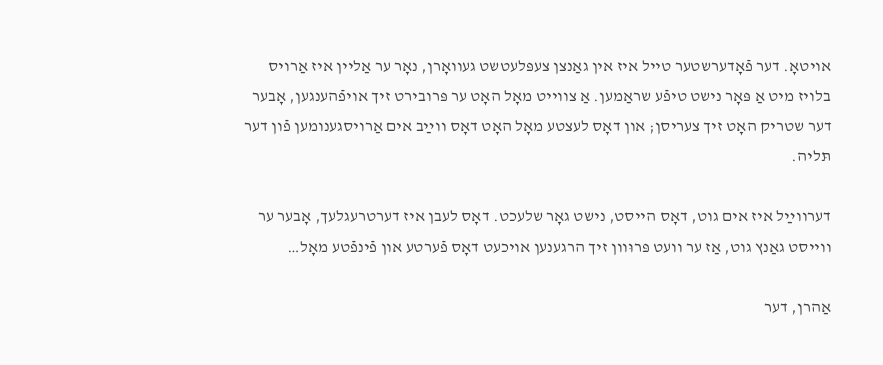אויטאָ. דער פֿאָדערשטער טייל איז אין גאַנצן צעפּלעטשט געוואָרן, נאָר ער אַליין איז אַרויס בלויז מיט אַ פּאָר נישט טיפֿע שראַמען. אַ צווייט מאָל האָט ער פּרובירט זיך אויפֿהענגען, אָבער דער שטריק האָט זיך צעריסן; און דאָס לעצטע מאָל האָט דאָס ווײַב אים אַרויסגענומען פֿון דער תּליה.

דערווײַל איז אים גוט, דאָס הייסט, נישט גאָר שלעכט. דאָס לעבן איז דערטרעגלעך, אָבער ער ווייסט גאַנץ גוט, אַז ער וועט פּרוּוון זיך הרגענען אויכעט דאָס פֿערטע און פֿינפֿטע מאָל…

אַהרן, דער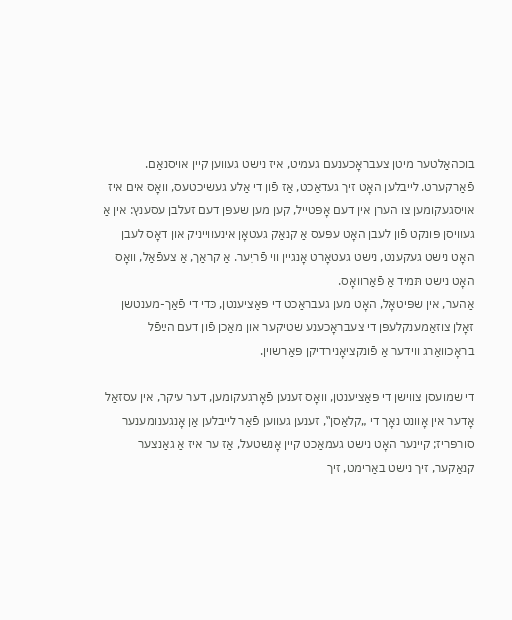בוכהאַלטער מיטן צעבראָכענעם געמיט, איז נישט געווען קיין אויסנאַם. פֿאַרקערט. לייבלען האָט זיך געדאַכט, אַז פֿון די אַלע געשיכטעס, וואָס אים איז אויסגעקומען צו הערן אין דעם אָפּטייל, קען מען שעפּן דעם זעלבן עסענץ: אין אַ געוויסן פּונקט פֿון לעבן האָט עפּעס אַ קנאַק געטאָן אינעווייניק און דאָס לעבן האָט נישט געקענט, נישט געטאָרט אָנגיין ווי פֿריִער. אַ קראַך, אַ צעפֿאַל, וואָס האָט נישט תּמיד אַ פֿאַרוואָס.
אַהער, אין שפּיטאָל, האָט מען געבראַכט די פּאַציענטן, כּדי די פֿאַך-מענטשן זאָלן צוזאַמענקלעפּן די צעבראָכענע שטיקער און מאַכן פֿון דעם הײַפֿל בראָכוואַרג ווידער אַ פֿונקציאָנירדיקן פּאַרשוין.

די שמועסן צווישן די פּאַציענטן, וואָס זענען פֿאָרגעקומען, דער עיקר, אין עסזאַל אָדער אין אָוונט נאָך די „קלאַסן‟, זענען געווען פֿאַר לייבלען אַן אָנגענומענער סורפּריז; קיינער האָט נישט געמאַכט קיין אָנשטעל, אַז ער איז אַ גאַנצער קנאַקער, זיך נישט באַרימט, זיך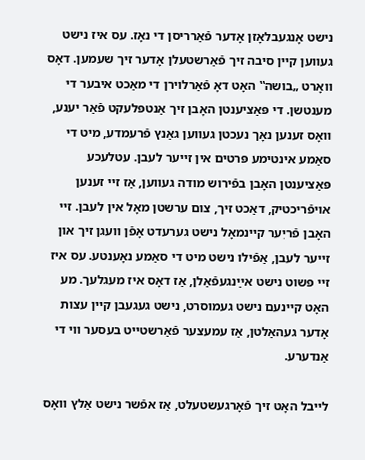נישט אָנגעבלאָזן אָדער פֿאַרריסן די נאָז. עס איז נישט געווען קיין סיבה זיך פֿאַרשטעלן אָדער זיך שעמען. דאָס וואָרט „בושה‟ האָט דאָ פֿאַרלוירן די מאַכט איבער די מענטשן. די פּאַציענטן האָבן זיך אַנטפּלעקט פֿאַר יענע, וואָס זענען נאָך נעכטן געווען גאַנץ פֿרעמדע, מיט די סאַמע אינטימע פּרטים אין זייער לעבן. עטלעכע פּאַציענטן האָבן בפֿירוש מודה געווען, אַז זיי זענען אויפֿריכטיק, דאַכט זיך, צום ערשטן מאָל אין לעבן. זיי האָבן פֿריִער קיינמאָל נישט גערעדט אָפֿן וועגן זיך און זייער לעבן, אַפֿילו נישט מיט די סאַמע נאָענטע. עס איז זיי פּשוט נישט אײַנגעפֿאַלן, אַז דאָס איז מעגלעך. מע האָט קיינעם נישט געמוסרט, נישט געגעבן קיין עצות אָדער געהאַלטן, אַז עמעצער פֿאַרשטייט בעסער ווי די אַנדערע.

לייבל האָט זיך פֿאָרגעשטעלט, אַז אפֿשר נישט אַלץ וואָס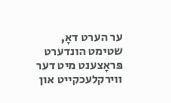ער הערט דאָ, שטימט הונדערט פּראָצענט מיט דער ווירקלעכקייט און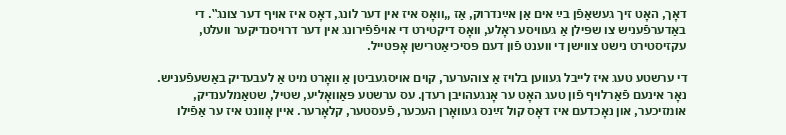דאָך, האָט זיך געשאַפֿן בײַ אים אַן אײַנדרוק, אַז „וואָס איז אין דער לונג, דאָס איז אויף דער צונג‟. די באַדערפֿעניש צו שפּילן אַ געוויסע ראָלע, וואָס דיקטירט די אויפֿפֿירונג אין דער דרויסנדיקער וועלט, עקזיסטירט נישט צווישן די ווענט פֿון דעם פּסיכיאַטרישן אָפּטייל.

די ערשטע טעג איז לייבל געווען בלויז אַ צוהערער, קוים אויסגעביטן אַ וואָרט מיט אַ לעבעדיק באַשעפֿעניש. נאָר אינעם פֿאַרלויף פֿון טעג האָט ער אָנגעהויבן רעדן. עס ערשטע פּאַוואָליע, שטיל, שטאַמלענדיק, אומזיכער, און נאָכדעם איז דאָס קול זײַנס געוואָרן העכער, פֿעסטער, קלאָרער. איין אָוונט איז ער אַפֿילו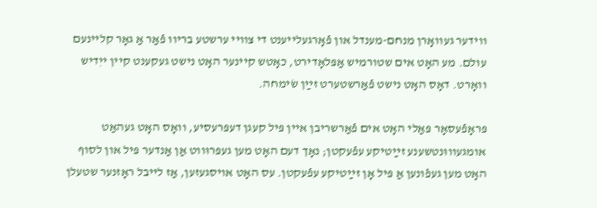ווידער געוואָרן מנחם-מענדל און פֿאָרגעלייענט די צוויי ערשטע בריוו פֿאַר אַ גאָר קליינעם עולם. מע האָט אים שטורמיש אַפּלאָדירט, כאָטש קיינער האָט נישט געקענט קיין ייִדיש וואָרט. דאָס האָט נישט פֿאַרשטערט זײַן שׂימחה.

פּראָפֿעסאָר פּאַלי האָט אים פֿאַרשריבן איין פּיל קעגן דעפּרעסיע, וואָס האָט געהאַט אומגעוווּנטשענע זײַטיקע עפֿעקטן; נאָך דעם האָט מען געפּרוּווט אַן אַנדער פּיל און לסוף האָט מען געפֿונען אַ פּיל אָן זײַטיקע עפֿעקטן. עס האָט אויסגעזען, אַז לייבל ראָזנער שטעלן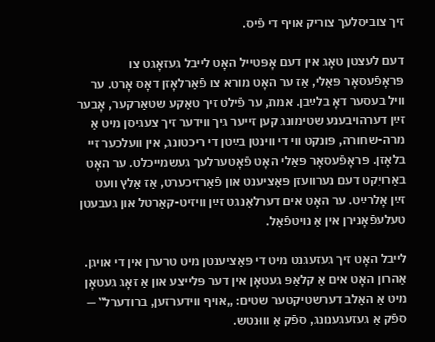זיך צוביסלעך צוריק אויף די פֿיס.

דעם לעצטן טאָג אין דעם אָפּטייל האָט לייבל געזאָגט צו פּראָפֿעסאָר פּאַלי, אַז ער האָט מורא צו פֿאַרלאָזן דאָס אָרט. ער וויל בעסער דאָ בלײַבן. אמת, ער פֿילט זיך טאַקע שטאַרקער, אָבער זײַן דערהויבענע שטימונג קען זייער גיך ווידער זיך צעגיסן מיט אַ מרה-שחורה, פּונקט ווי די ווינטן בײַטן די ריכטונג, אין וועלכער זיי בלאָזן. פּראָפֿעסאָר פּאַלי האָט פֿאָטערלעך געשמייכלט. ער האָט באַרויִקט דעם נערוועזן פּאַציענט און פֿאַרזיכערט, אַז אַלץ וועט זײַן אָלרײַט. ער האָט אים דערלאַנגט זײַן וויזיט-קאַרטל און געבעטן טעלעפֿאָנירן אין אַ נויטפֿאַל.

לייבל האָט זיך געזעגנט מיט די פּאַציענטן מיט טרערן אין די אויגן. אַהרון האָט אים אַ קלאַפּ געטאָן אין דער פּלייצע און אַ זאָג געטאָן מיט אַ האַלב דערשטיקטער שטים: „אויף ווידערזען, ברודערל‟ — ספֿק אַ געזעגענונג, ספֿק אַ וווּנטש.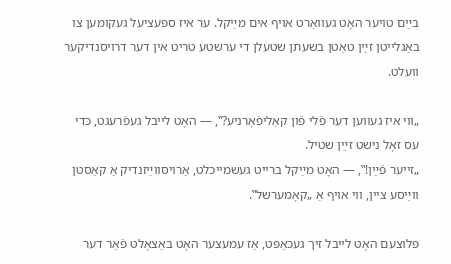בײַם טויער האָט געוואַרט אויף אים מײַקל. ער איז ספּעציעל געקומען צו באַגלייטן זײַן טאַטן בשעתן שטעלן די ערשטע טריט אין דער דרויסנדיקער וועלט.

„ווי איז געווען דער פֿלי פֿון קאַליפֿאָרניע?‟, — האָט לייבל געפֿרעגט, כּדי עס זאָל נישט זײַן שטיל.
„זייער פֿײַן!‟, — האָט מײַקל ברייט געשמייכלט, אַרויסווײַזנדיק אַ קאַסטן ווײַסע ציין, ווי אויף אַ „קאָמערשל‟.

פּלוצעם האָט לייבל זיך געכאַפּט, אַז עמעצער האָט באַצאָלט פֿאַר דער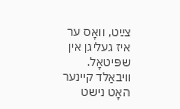צײַט, וואָס ער איז געליגן אין שפּיטאָל. וויבאַלד קיינער האָט נישט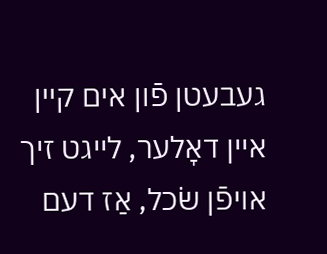געבעטן פֿון אים קיין איין דאָלער, לייגט זיך אויפֿן שׂכל, אַז דעם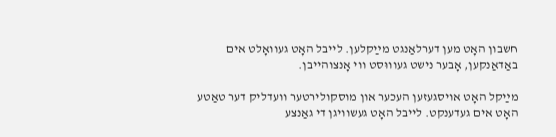חשבון האָט מען דערלאַנגט מײַקלען. לייבל האָט געוואָלט אים באַדאַנקען, אָבער נישט געוווּסט ווי אָנצוהייבן.

מײַקל האָט אויסגעזען העכער און מוסקולירטער וועדליק דער טאַטע האָט אים געדענקט. לייבל האָט געשוויגן די גאַנצע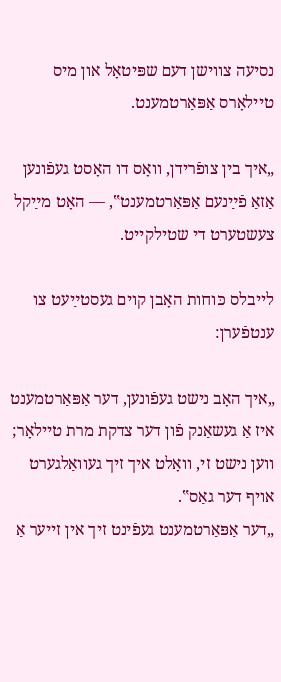נסיעה צווישן דעם שפּיטאָל און מיס טיילאָרס אַפּאַרטמענט.

„איך בין צופֿרידן, וואָס דו האָסט געפֿונען אַזאַ פֿײַנעם אַפּאַרטמענט‟, — האָט מײַקל צעשטערט די שטילקייט.

לייבלס כּוחות האָבן קוים געסטײַעט צו ענטפֿערן:

„איך האָב נישט געפֿונען, דער אַפּאַרטמענט איז אַ געשאַנק פֿון דער צדקת מרת טיילאָר; ווען נישט זי, וואָלט איך זיך געוואַלגערט אויף דער גאַס‟.
„דער אַפּאַרטמענט געפֿינט זיך אין זייער אַ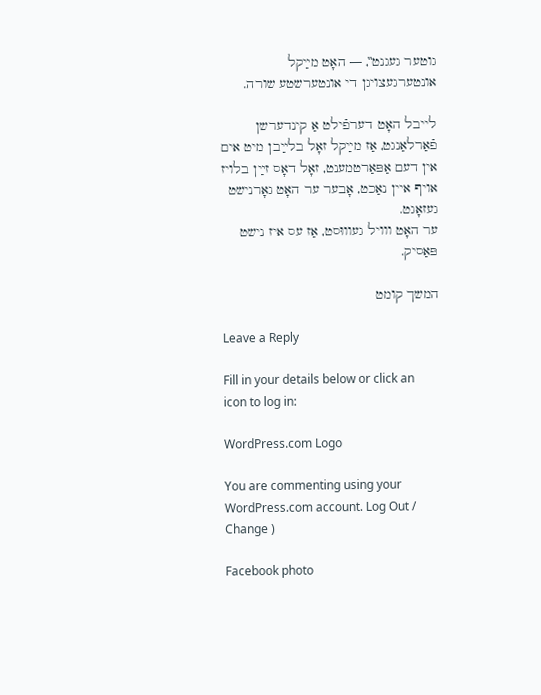גוטער געגנט‟, — האָט מײַקל אונטערגעצויגן די אונטערשטע שורה.

לייבל האָט דערפֿילט אַ קינדערשן פֿאַרלאַנגט, אַז מײַקל זאָל בלײַבן מיט אים אין דעם אַפּאַרטמענט, זאָל דאָס זײַן בלויז אויף איין נאַכט, אָבער ער האָט גאָרנישט געזאָגט.
ער האָט ווויל געוווּסט, אַז עס איז נישט פּאַסיק.

המשך קומט

Leave a Reply

Fill in your details below or click an icon to log in:

WordPress.com Logo

You are commenting using your WordPress.com account. Log Out /  Change )

Facebook photo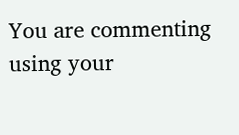You are commenting using your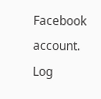Facebook account. Log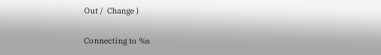Out /  Change )

Connecting to %s